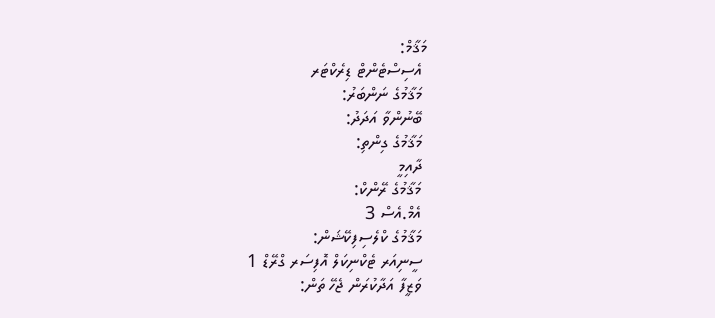މަޤާމް:
 އެސިސްޓެންޓް ޑިރެކްޓަރ
 މަޤާމުގެ ނަންބަރު:
 ބޭނުންވާ އަދަދު:
 މަޤާމުގެ ގިންތި:
 ދާއިމީ
 މަޤާމުގެ ރޭންކް:
 އެމް.އެސް 3
 މަޤާމުގެ ކްލެސިފިކޭޝަން:
 ސީނިއަރ ޓެކްނިކަލް އޮފިސަރ ގްރޭޑް 1
 ވަޒީފާ އަދާކުރަން ޖެހޭ ތަން: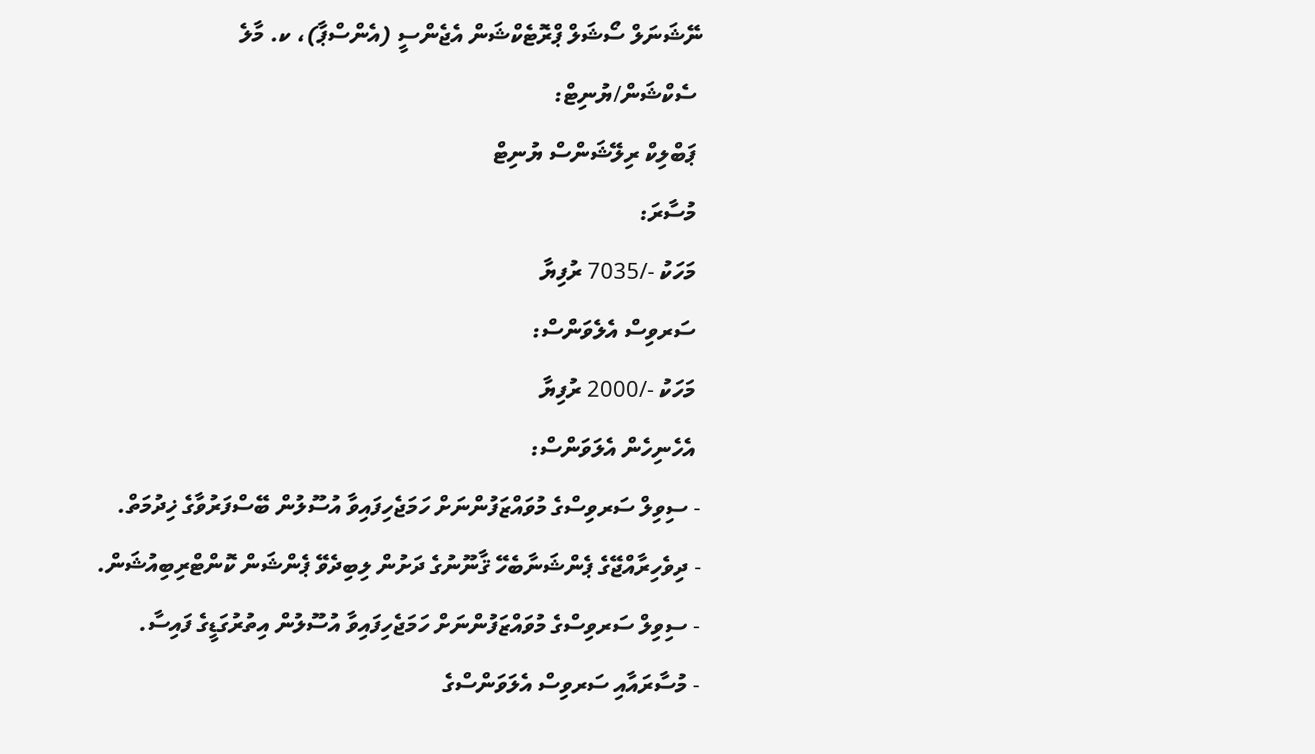ނޭޝަނަލް ސޯޝަލް ޕްރޮޓެކްޝަން އެޖެންސީ (އެންސްޕާ)، ކ. މާލެ
 ސެކްޝަން/ޔުނިޓް:
 ޕަބްލިކް ރިލޭޝަންސް ޔުނިޓް
 މުސާރަ:
 މަހަކު -/7035 ރުފިޔާ
 ސަރވިސް އެލެވަންސް:
 މަހަކު -/2000 ރުފިޔާ
 އެހެނިހެން އެލަވަންސް:
- ސިވިލް ސަރވިސްގެ މުވައްޒަފުންނަށް ހަމަޖެހިފައިވާ އުސޫލުން ބޭސްފަރުވާގެ ޚިދުމަތް.
- ދިވެހިރާއްޖޭގެ ޕެންޝަނާބެހޭ ޤާނޫނުގެ ދަށުން ލިބިދެވޭ ޕެންޝަން ކޮންޓްރިބިއުޝަން.
- ސިވިލް ސަރވިސްގެ މުވައްޒަފުންނަށް ހަމަޖެހިފައިވާ އުސޫލުން އިތުރުގަޑީގެ ފައިސާ.
- މުސާރައާއި ސަރވިސް އެލަވަންސްގެ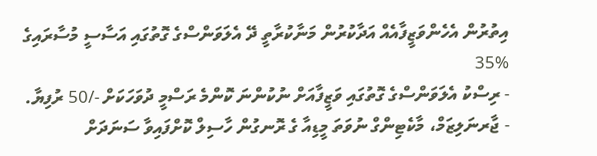އިތުރުން އެހެންވަޒީފާއެއް އަދާކުރުން މަނާކުރާތީ ދޭ އެލަވަންސްގެ ގޮތުގައި އަސާސީ މުސާރައިގެ %35
- ރިސްކު އެލަވަންސްގެ ގޮތުގައި ވަޒީފާއަށް ނުކުންނަ ކޮންމެ ރަސްމީ ދުވަހަކަށް -/50 ރުފިޔާ.
- ޖާރނަލިޒަމް، މާކެޓިންގް ނުވަތަ މީޑިއާ ގެ ރޮނގުން ހާސިލް ކޮށްފައިވާ ސަނަދަށް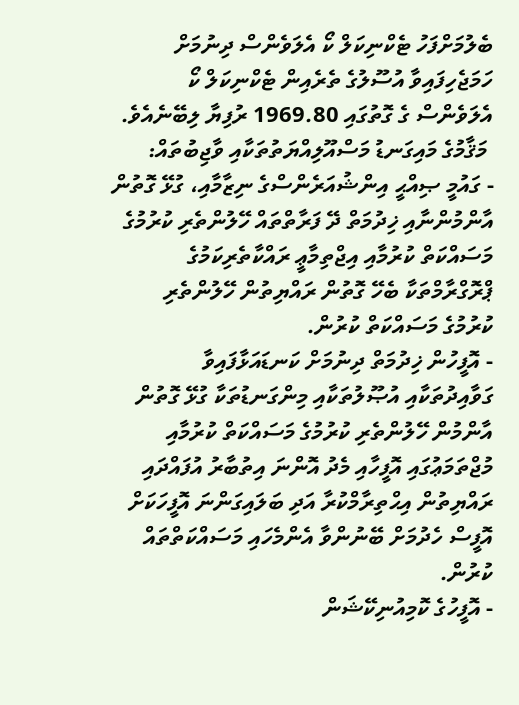ބެލުމަށްފަހު ޓެކްނިކަލް ކޯ އެލަވެންސް ދިނުމަށް ހަމަޖެހިފައިވާ އުސޫލުގެ ތެރެއިން ޓެކްނިކަލް ކޯ އެލަވެންސް ގެ ގޮތުގައި 1969.80 ރުފިޔާ ލިބޭނެއެވެ.
 މަޤާމުގެ މައިގަނޑު މަސްއޫލިއްޔަތުތަކާއި ވާޖިބުތައް:
- ގައުމީ ޞިއްޙީ އިންޝުއަރެންސްގެ ނިޒާމާއި، ގުޅޭ ގޮތުން އާންމުންނާއި ޚިދުމަތް ދޭ ފަރާތްތައް ހޭލުންތެރި ކުރުމުގެ މަސައްކަތް ކުރުމާއި އިޖްތިމާޢީ ރައްކާތެރިކަމުގެ ޕްރޮގްރާމްތަކާ ބެހޭ ގޮތުން ރައްޔިތުން ހޭލުންތެރި ކުރުމުގެ މަސައްކަތް ކުރުން.
- އޮފީހުން ޚިދުމަތް ދިނުމަށް ކަނޑައަޅާފައިވާ ގަވާއިދުތަކާއި އުޞޫލުތަކާއި މިންގަނޑުތަކާ ގުޅޭ ގޮތުން އާންމުން ހޭލުންތެރި ކުރުމުގެ މަސައްކަތް ކުރުމާއި މުޖްތަމަޢުގައި އޮފީހާއި މެދު އޮންނަ އިތުބާރު އުފައްދައި ރައްޔިތުން އިޙްތިރާމްކުރާ އަދި ބަލައިގަންނަ އޮފީހަކަށް އޮފީސް ހެދުމަށް ބޭނުންވާ އެންމެހައި މަސައްކަތްތައް ކުރުން.
- އޮފީހުގެ ކޮމިއުނިކޭޝަން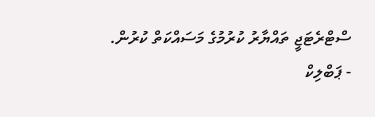ސްޓްރެޓަޖީ ތައްޔާރު ކުރުމުގެ މަސައްކަތް ކުރުން.
- ޕަބްލިކް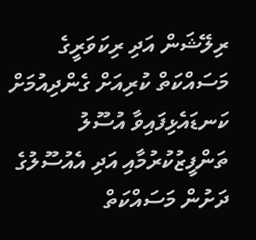ރިލޭޝަން އަދި ރިކަވަރީގެ މަސައްކަތް ކުރިއަށް ގެންދިއުމަށް ކަނޑައެޅިފައިވާ އުސޫލު ތަންފީޒުކުރުމާއި އަދި އެއުސޫލުގެ ދަށުން މަސައްކަތް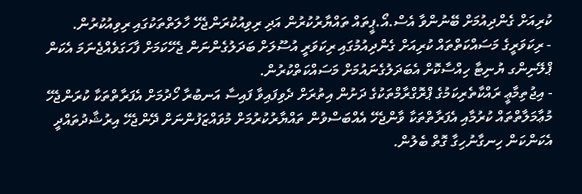ކުރިއަށް ގެންދިއުމަށް ބޭނުންވާ އެސް.އޯ.ޕީތައް ތައްޔާރުކުރުން އަދި ރިވިއުކުރަންޖެހޭ ހާލަތްތަކުގައި ރިވިއުކުރުން.
- ރިކަވަރީގެ މަސައްކަތްތައް ކުރިއަށް ގެންދިއުމުގައި ރިކަވަރީ އުސޫލަށް ބަދަލުގެންނަން ޖެހޭކަމަށް ފާހަގަވެއްޖެނަމަ އެކަން ޕްލޭނިންގ ޔުނިޓާ ހިއްސާކޮށް އެބަދަލުގެނައުމަށް މަސައްކަތްކުރުން.
- އިޖުތިމާޢީ ރައްކާތެރިކަމުގެ ޕްރޮގްރާމްތަކުގެ ދަށުން އިތުރަށް ދެވިފައިވާ ފައިސާ އަނބުރާ ހޯދުމަށް އެފަރާތްތަކާ ކުރަންޖެހޭ މުޢާމަލާތްތައް ކުރުމާއި އެފަރާތްތަކާ ވާންޖެހޭ އެއްބަސްވުން ތައްޔާރުކުރުމަށް މުވައްޒަފުންނަށް ދޭންޖެހޭ އިރުޝާދުތައްދީ އެކަންކަން ހިނގާނުހިގާ ގޮތް ބެލުން.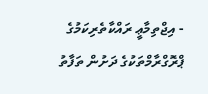- އިޖްތިމާޢީ ރައްކާތެރިކަމުގެ ޕްރޮގްރާމްތަކުގެ ދަށުން ތަފާތު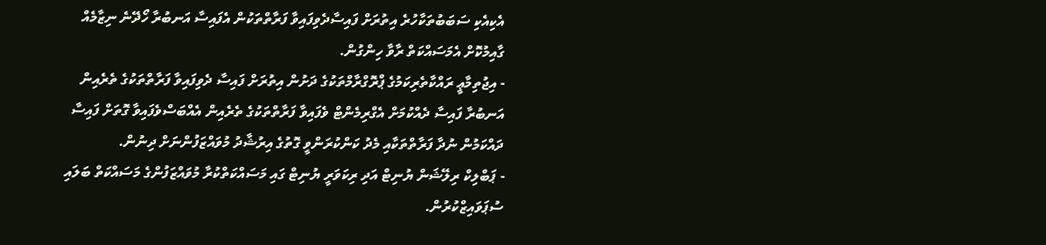އެކިއެކި ސަބަބުތަކާހުރެ އިތުރަށް ފައިސާދެވިފައިވާ ފަރާތްތަކުން އެފައިސާ އަނބުރާ ހޯދޭނެ ނިޒާމެއް ގާއިމުކޮށް އެމަސައްކަތް ރާވާ ހިންގުން.
- އިޖުތިމާޢީ ރައްކާތެރިކަމުގެ ޕްރޮގްރާމްތަކުގެ ދަށުން އިތުރަށް ފައިސާ ދެވިފައިވާ ފަރާތްތަކުގެ ތެރެއިން އަނބުރާ ފައިސާ ދެއްކުމަށް އެގްރިމެންޓް ވެފައިވާ ފަރާތްތަކުގެ ތެރެއިން އެއްބަސްވެފައިވާ ގޮތަށް ފައިސާ ދައްކަމުން ނުދާ ފަރާތްތަކާއި މެދު ކަންކުރަންވީ ގޮތުގެ އިރުޝާދު މުވައްޒަފުންނަށް ދިނުން.
- ޕަބްލިކް ރިލޭޝަން ޔުނިޓް އަދި ރިކަވަރީ ޔުނިޓް ގައި މަސައްކަތްކުރާ މުވައްޒަފުންގެ މަސައްކަތް ބަލައި ސުޕަވައިޒްކުރުން.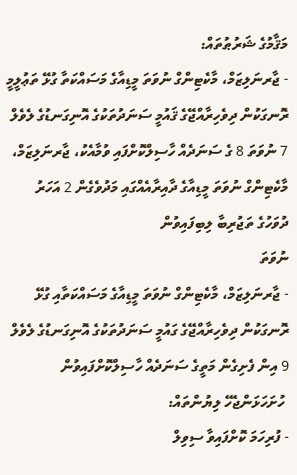މަޤާމުގެ ޝަރުޠުތައް:
- ޖާރނަލިޒަމް، މާކެޓިންގް ނުވަތަ މީޑިއާގެ މަސައްކަތާ ގުޅޭ ތަޢުލީމީ ރޮނގަކުން ދިވެހިރާއްޖޭގެ ޤައުމީ ސަނަދުތަކުގެ އޮނިގަނޑުގެ ލެވެލް 7 ނުވަތަ 8 ގެ ސަނަދެއް ހާސިލްކޮށްފައި ވުމާއެކު، ޖާރނަލިޒަމް، މާކެޓިންގް ނުވަތަ މީޑިއާގެ ދާއިރާއެއްގައި މަދުވެގެން 2 އަހަރު ދުވަހުގެ ތަޖުރިބާ ލިބިފައިވުން
ނުވަތަ
- ޖާރނަލިޒަމް، މާކެޓިންގް ނުވަތަ މީޑިއާގެ މަސައްކަތާއި ގުޅޭ ރޮނގަކުން ދިވެހިރާއްޖޭގެ ގައުމީ ސަނަދުތަކުގެ އޮނިގަނޑުގެ ލެވެލް 9 އިން ފެށިގެން މަތީގެ ސަނަދެއް ހާސިލްކޮށްފައިވުން
 ހުށަހަޅަންޖެހޭ ލިޔުންތައް:
- ފުރިހަމަ ކޮށްފައިވާ ސިވިލް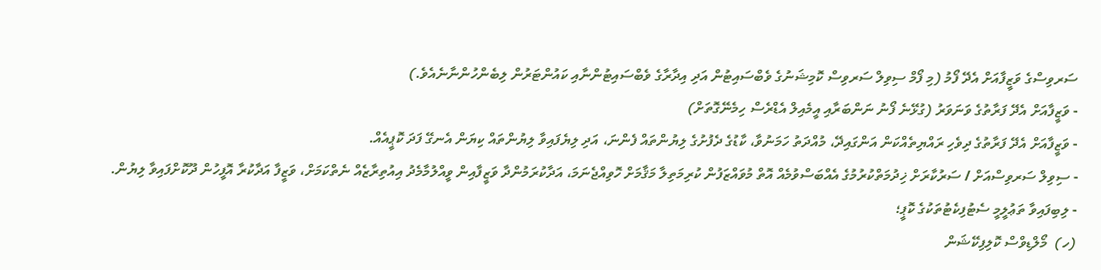ސަރވިސްގެ ވަޒީފާއަށް އެދޭ ފޯމު (މި ފޯމް ސިވިލް ސަރވިސް ކޮމިޝަނުގެ ވެބްސައިޓުން އަދި އިދާރާގެ ވެބްސައިޓުންނާއި ކައުންޓަރުން ލިބެންހުންނާނެއެވެ.)
- ވަޒީފާއަށް އެދޭ ފަރާތުގެ ވަނަވަރު (ގުޅޭނެ ފޯނު ނަންބަރާއި އީމެއިލް އެޑްރެސް ހިމެނޭގޮތަށް)
- ވަޒީފާއަށް އެދޭ ފަރާތުގެ ދިވެހި ރައްޔިތެއްކަން އަންގައިދޭ، މުއްދަތު ހަމަނުވާ، ކާޑުގެ ދެފުށުގެ ލިޔުންތައް ފެންނަ، އަދި ލިޔެފައިވާ ލިޔުންތައް ކިޔަން އެނގޭ ފަދަ ކޮޕީއެއް.
- ސިވިލް ސަރވިސްއަށް / ސަރުކާރަށް ޚިދުމަތްކުރުމުގެ އެއްބަސްވުމެއް އޮތް މުވައްޒަފުން ކުރިމަތިލާ މަޤާމަށް ހޮވިއްޖެނަމަ، އަދާކުރަމުންދާ ވަޒީފާއިން ވީއްލުމާމެދު އިއުތިރާޒެއް ނެތްކަމަށް، ވަޒީފާ އަދާކުރާ އޮފީހުން ދޫކޮށްފައިވާ ލިޔުން.
- ލިބިފައިވާ ތަޢުލީމީ ސެޓުފިކެޓުތަކުގެ ކޮޕީ؛
(ހ)  މޯލްޑިވްސް ކޮލިފިކޭޝަން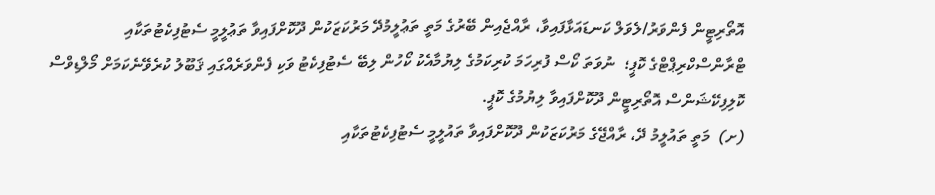އޮތޯރިޓީން ފެންވަރު/ލެވަލް ކަނޑައަޅާފައިވާ، ރާއްޖެއިން ބޭރުގެ މަތީ ތަޢުލީމުދޭ މަރުކަޒަކުން ދޫކޮށްފައިވާ ތަޢުލީމީ ސެޓުފިކެޓުތަކާއި ޓްރާންސްކްރިޕްޓްގެ ކޮޕީ؛  ނުވަތަ ކޯސް ފުރިހަމަ ކުރިކަމުގެ ލިޔުމާއެކު ކޯހުން ލިބޭ ސެޓުފިކެޓު ވަކި ފެންވަރެއްގައި ޤަބޫލު ކުރެވޭނެކަމަށް މޯލްޑިވްސް ކޮލިފިކޭޝަންސް އޮތޯރިޓީން ދޫކޮށްފައިވާ ލިޔުމުގެ ކޮޕީ.
(ށ)  މަތީ ތައުލީމު ދޭ، ރާއްޖޭގެ މަރުކަޒަކުން ދޫކޮށްފައިވާ ތައުލީމީ ސެޓުފިކެޓުތަކާއި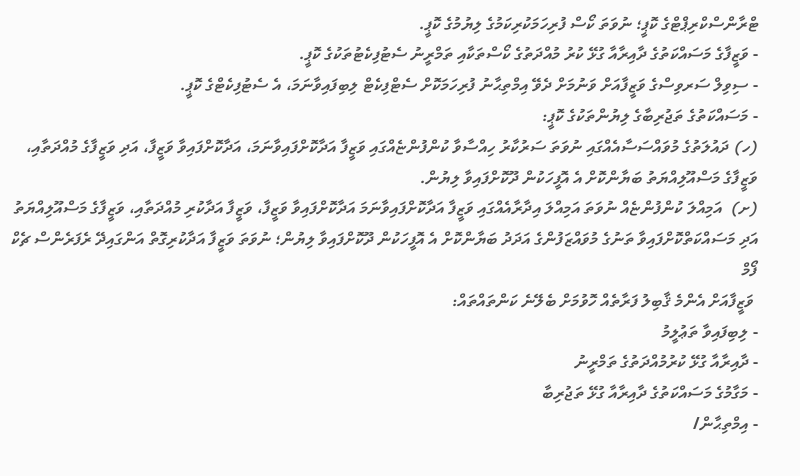ޓްރާންސްކްރިޕްޓްގެ ކޮޕީ؛ ނުވަތަ ކޯސް ފުރިހަމަކުރިކަމުގެ ލިޔުމުގެ ކޮޕީ.
- ވަޒީފާގެ މަސައްކަތުގެ ދާއިރާއާ ގުޅޭ ކުރު މުއްދަތުގެ ކޯސްތަކާއި ތަމްރީނު ސެޓުފިކެޓުތަކުގެ ކޮޕީ.
- ސިވިލް ސަރވިސްގެ ވަޒީފާއަށް ވަނުމަށް ދެވޭ އިމްތިޙާނު ފުރިހަމަކޮށް ސެޓްފިކެޓް ލިބިފައިވާނަމަ، އެ ސެޓުފިކެޓްގެ ކޮޕީ.
- މަސައްކަތުގެ ތަޖުރިބާގެ ލިޔުންތަކުގެ ކޮޕީ:
(ހ) ދައުލަތުގެ މުވައްސަސާއެއްގައި ނުވަތަ ސަރުކާރު ހިއްސާވާ ކުންފުންޏެއްގައި ވަޒީފާ އަދާކޮށްފައިވާނަމަ، އަދާކޮށްފައިވާ ވަޒީފާ، އަދި ވަޒީފާގެ މުއްދަތާއި، ވަޒީފާގެ މަސްއޫލިއްޔަތު ބަޔާންކޮށް އެ އޮފީހަކުން ދޫކޮށްފައިވާ ލިޔުން.
(ށ)  އަމިއްލަ ކުންފުންޏެއް ނުވަތަ އަމިއްލަ އިދާރާއެއްގައި ވަޒީފާ އަދާކޮށްފައިވާނަމަ އަދާކޮށްފައިވާ ވަޒީފާ، ވަޒީފާ އަދާކުރި މުއްދަތާއި، ވަޒީފާގެ މަސްއޫލިއްޔަތު އަދި މަސައްކަތްކޮށްފައިވާ ތަނުގެ މުވައްޒަފުންގެ އަދަދު ބަޔާންކޮށް އެ އޮފީހަކުން ދޫކޮށްފައިވާ ލިޔުން؛ ނުވަތަ ވަޒީފާ އަދާކުރިގޮތް އަންގައިދޭ ރެފަރެންސް ޗެކް ފޯމް
 ވަޒީފާއަށް އެންމެ ޤާބިލު ފަރާތެއް ހޮވުމަށް ބެލޭނެ ކަންތައްތައް:
- ލިބިފައިވާ ތަޢުލީމު
- ދާއިރާއާ ގުޅޭ ކުރުމުއްދަތުގެ ތަމްރީނު
- މަގާމުގެ މަސައްކަތުގެ ދާއިރާއާ ގުޅޭ ތަޖުރިބާ
- އިމްތިޙާން/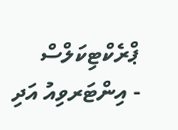ޕްރެކްޓިކަލްސް
- އިންޓަރވިއު އަދި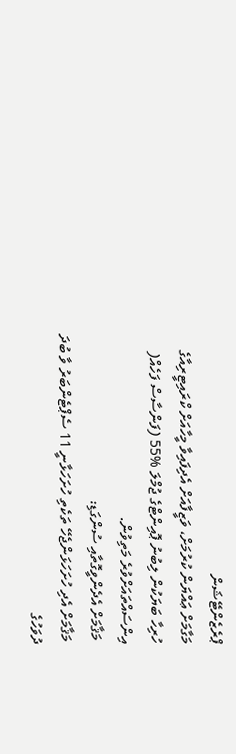ޕްރެޒެންޓޭޝަން
މަގާމަށް ޢައްޔަން ކުރުމަށް، ވަޒީފާއަށް އެދިފައިވާ މީހާއަށް ކްރައިޓީރިއާގެ ހުރިހާ ބަޔަކުން ލިބުނު ޕޮއިންޓްގެ ޖުމްލަ %55 (ފަންސާސް ފަހެއް( އިންސައްތައަށްވުރެ މަތިވުން.
 މަޤާމަށް އެދެންވީގޮތާއި ސުންގަޑި:
 މަޤާމަށް އެދި ހުށަހަޅަންޖެހޭ ތަކެތި ހުށަހަޅާނީ 11 ސެޕްޓެންބަރު ވާ ބުދަ ދުވަހުގެ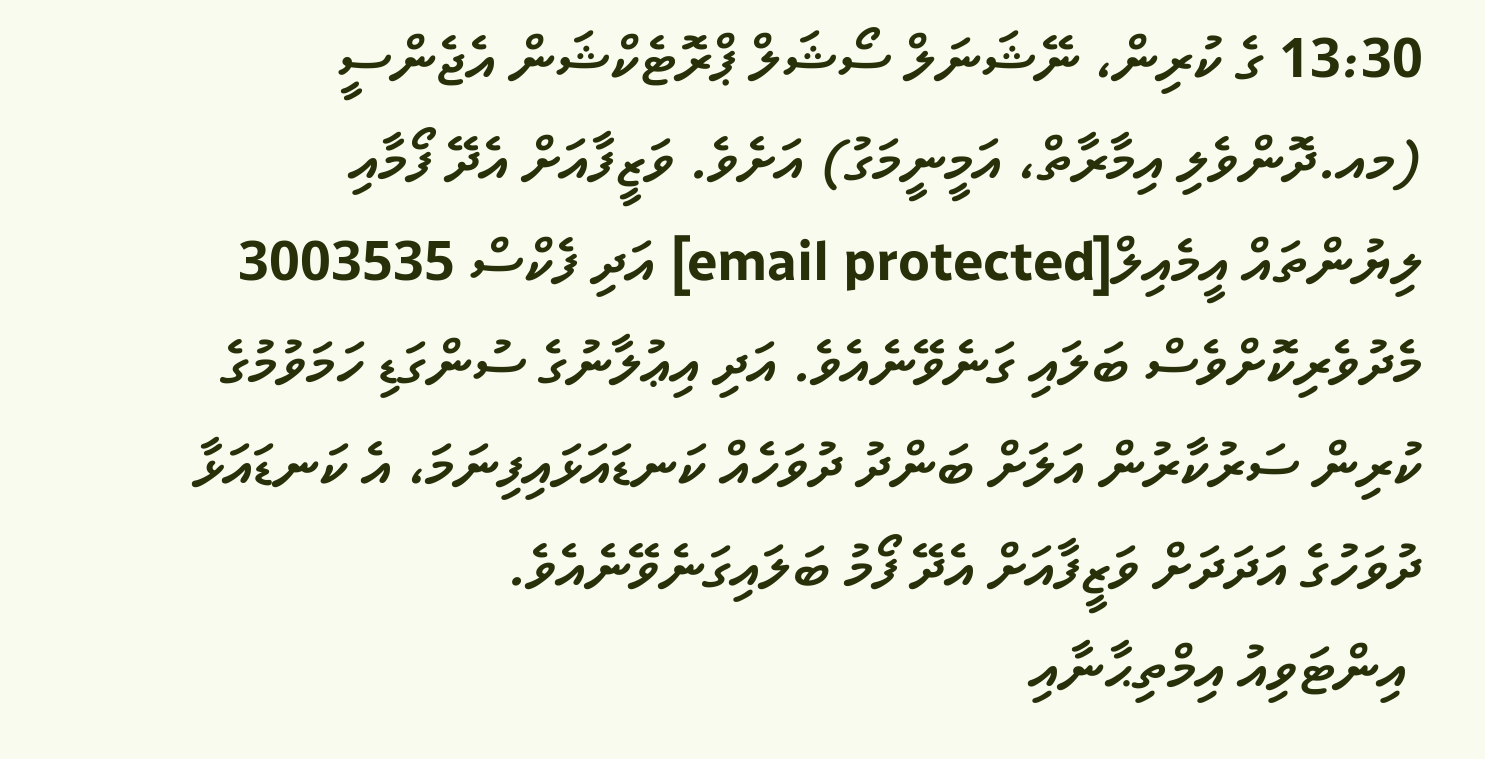13:30 ގެ ކުރިން، ނޭޝަނަލް ސޯޝަލް ޕްރޮޓެކްޝަން އެޖެންސީ (މއ.ދޮންވެލި އިމާރާތް، އަމީނީމަގު) އަށެވެ. ވަޒީފާއަށް އެދޭ ފޯމާއި ލިޔުންތައް އީމެއިލް[email protected] އަދި ފެކްސް 3003535 މެދުވެރިކޮށްވެސް ބަލައި ގަނެވޭނެއެވެ. އަދި އިޢުލާނުގެ ސުންގަޑި ހަމަވުމުގެ  ކުރިން ސަރުކާރުން އަލަށް ބަންދު ދުވަހެއް ކަނޑައަޅައިފިނަމަ، އެ ކަނޑައަޅާ ދުވަހުގެ އަދަދަށް ވަޒީފާއަށް އެދޭ ފޯމު ބަލައިގަނެވޭނެއެވެ.
 އިންޓަވިއު އިމްތިޙާނާއި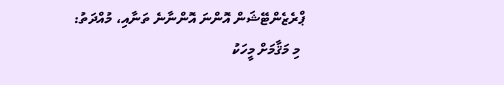ޕްރެޒެންޓޭޝަން އޮންނަ އޮންނާނެ ތަނާއި، މުއްދަތު:
 މި މަޤާމަށް މީހަކު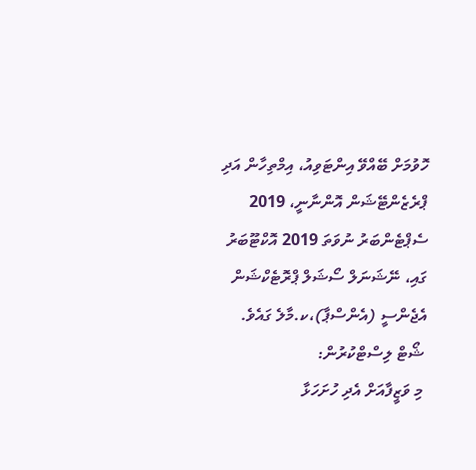ހޮވުމަށް ބޭއްވޭ އިންޓަވިއު، އިމްތިހާން އަދި ޕްރެޒެންޓޭޝަން އޮންނާނީ، 2019 ސެޕްޓެންބަރު ނުވަތަ 2019 އޮކްޓޫބަރު ގައި، ނޭޝަނަލް ސޯޝަލް ޕްރޮޓެކްޝަން އެޖެންސީ (އެންސްޕާ)،ކ.މާލެ ގައެވެ.
 ޝޯޓް ލިސްޓްކުރުން:
 މި ވަޒީފާއަށް އެދި ހުށަހަޅާ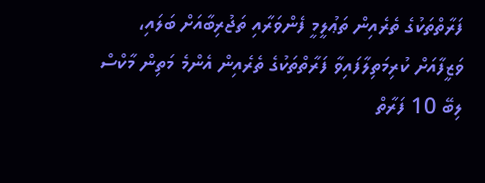ފަރާތްތަކުގެ ތެރެއިން ތަޢުލީމީ ފެންވަރާއި ތަޖުރިބާއަށް ބަލައި، ވަޒީފާއަށް ކުރިމަތިލާފައިވާ ފަރާތްތަކުގެ ތެރެއިން އެންމެ މަތިން މާކްސް ލިބޭ 10 ފަރާތް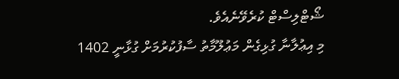ޝޯޓްލިސްޓް ކުރެވޭނެއެވެ.
މި އިޢުލާނާ ގުޅިގެން މަޢުލޫމާތު ސާފުކުރުމަށް ގުޅާނީ 1402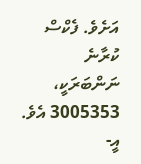އަށެވެ. ފެކްސް ކުރާނެ ނަންބަރަކީ، 3005353 އެވެ. އީ-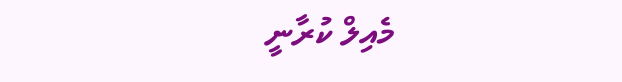މެއިލް ކުރާނީ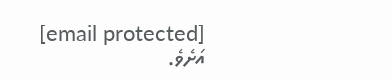[email protected] އަށެވެ.